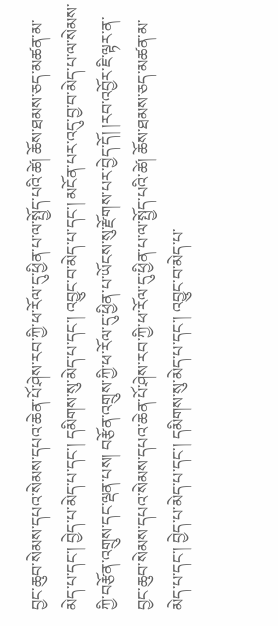བྱང་ཆུབ་སེམས་དཔའ་སེམས་དཔའ་ཆེན་པོ་ཤེས་རབ་ཀྱི་ཕ་རོལ་དུ་ཕྱིན་པ་ལ་སྤྱོད་པའི་ཚེ། ཆོས་ཐམས་ཅད་མཚན་མ་མེད་པ་དང་། བྱེད་པ་མེད་པ་དང་། དམིགས་སུ་མེད་པ་དང་། འབྱུང་བ་མེད་པ་དང་། མངོན་པར་འདུ་བྱ་བ་མེད་པ་ལ་སེམས་ཀྱི་བརྩོན་འགྲུས་དང་ལྡན་པས། བརྩོན་འགྲུས་ཀྱི་ཕ་རོལ་དུ་ཕྱིན་པ་ཡོངས་སུ་རྫོགས་པར་བྱེད་དོ། །རབ་འབྱོར་ཇི་ལྟར་ན་བྱང་ཆུབ་སེམས་དཔའ་སེམས་དཔའ་ཆེན་པོ་ཤེས་རབ་ཀྱི་ཕ་རོལ་དུ་ཕྱིན་པ་ལ་སྤྱོད་པའི་ཚེ། ཆོས་ཐམས་ཅད་མཚན་མ་མེད་པ་དང་། བྱེད་པ་མེད་པ་དང་། དམིགས་སུ་མེད་པ་དང་། འབྱུང་བ་མེད་པ་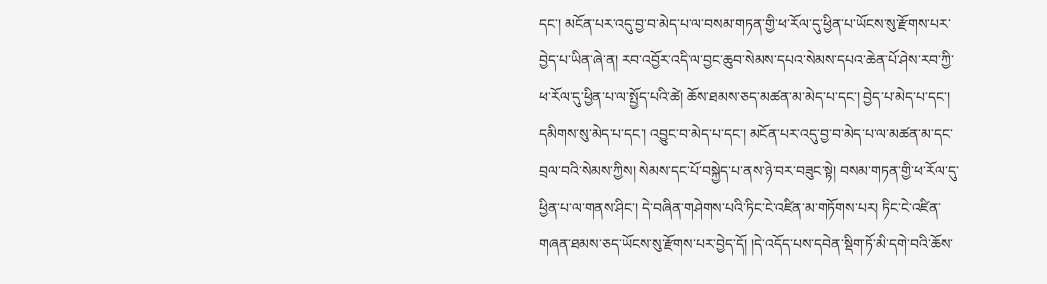དང་། མངོན་པར་འདུ་བྱ་བ་མེད་པ་ལ་བསམ་གཏན་གྱི་ཕ་རོལ་དུ་ཕྱིན་པ་ཡོངས་སུ་རྫོགས་པར་བྱེད་པ་ཡིན་ཞེ་ན། རབ་འབྱོར་འདི་ལ་བྱང་ཆུབ་སེམས་དཔའ་སེམས་དཔའ་ཆེན་པོ་ཤེས་རབ་ཀྱི་ཕ་རོལ་དུ་ཕྱིན་པ་ལ་སྤྱོད་པའི་ཚེ། ཆོས་ཐམས་ཅད་མཚན་མ་མེད་པ་དང་། བྱེད་པ་མེད་པ་དང་། དམིགས་སུ་མེད་པ་དང་། འབྱུང་བ་མེད་པ་དང་། མངོན་པར་འདུ་བྱ་བ་མེད་པ་ལ་མཚན་མ་དང་བྲལ་བའི་སེམས་ཀྱིས། སེམས་དང་པོ་བསྐྱེད་པ་ནས་ཉེ་བར་བཟུང་སྟེ། བསམ་གཏན་གྱི་ཕ་རོལ་དུ་ཕྱིན་པ་ལ་གནས་ཤིང་། དེ་བཞིན་གཤེགས་པའི་ཏིང་ངེ་འཛིན་མ་གཏོགས་པར། ཏིང་ངེ་འཛིན་གཞན་ཐམས་ཅད་ཡོངས་སུ་རྫོགས་པར་བྱེད་དོ། །དེ་འདོད་པས་དབེན་སྡིག་ཏོ་མི་དགེ་བའི་ཆོས་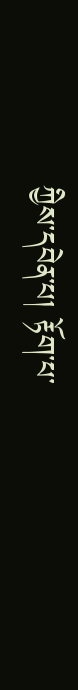ཀྱིས་དབེན་པ། རྟོག་པ་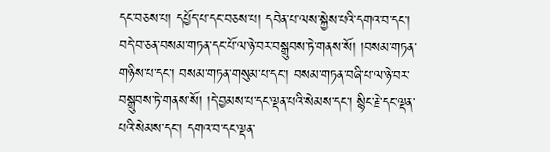དང་བཅས་པ། དཔྱོད་པ་དང་བཅས་པ། དབེན་པ་ལས་སྐྱེས་པའི་དགའ་བ་དང་། བདེ་བ་ཅན་བསམ་གཏན་དང་པོ་ལ་ཉེ་བར་བསྒྲུབས་ཏེ་གནས་སོ། །བསམ་གཏན་གཉིས་པ་དང་། བསམ་གཏན་གསུམ་པ་དང་། བསམ་གཏན་བཞི་པ་ལ་ཉེ་བར་བསྒྲུབས་ཏེ་གནས་སོ། །དེ་བྱམས་པ་དང་ལྡན་པའི་སེམས་དང་། སྙིང་རྗེ་དང་ལྡན་པའི་སེམས་དང་། དགའ་བ་དང་ལྡན་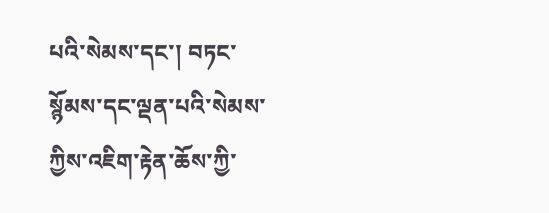པའི་སེམས་དང་། བཏང་སྙོམས་དང་ལྡན་པའི་སེམས་ཀྱིས་འཇིག་རྟེན་ཆོས་ཀྱི་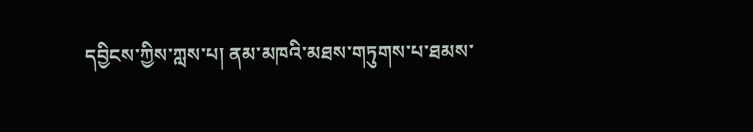དབྱིངས་ཀྱིས་ཀླས་པ། ནམ་མཁའི་མཐས་གཏུགས་པ་ཐམས་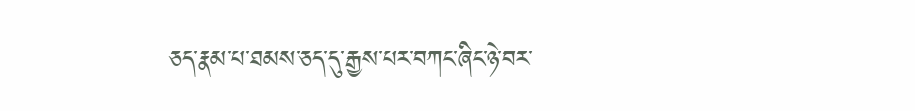ཅད་རྣམ་པ་ཐམས་ཅད་དུ་རྒྱས་པར་བཀང་ཞིང་ཉེ་བར་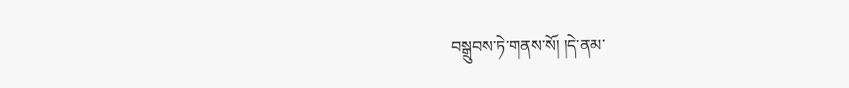བསྒྲུབས་ཏེ་གནས་སོ། །དེ་ནམ་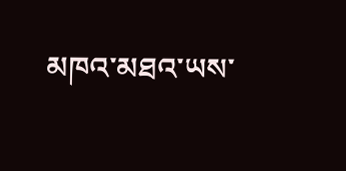མཁའ་མཐའ་ཡས་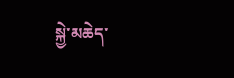སྐྱེ་མཆེད་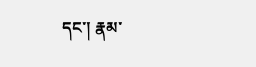དང་། རྣམ་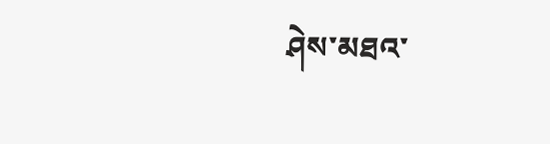ཤེས་མཐའ་